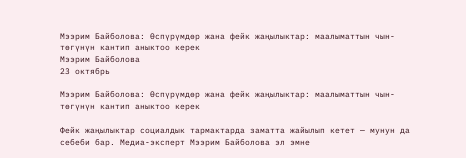Мээрим Байболова: Өспүрүмдөр жана фейк жаңылыктар: маалыматтын чын-төгүнүн кантип аныктоо керек
Мээрим Байболова
23 октябрь

Мээрим Байболова: Өспүрүмдөр жана фейк жаңылыктар: маалыматтын чын-төгүнүн кантип аныктоо керек

Фейк жаңылыктар социалдык тармактарда заматта жайылып кетет — мунун да себеби бар. Медиа-эксперт Мээрим Байболова эл эмне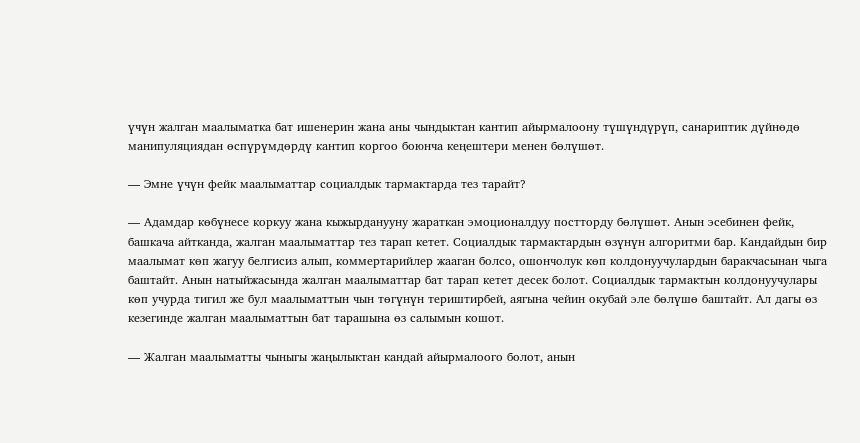үчүн жалган маалыматка бат ишенерин жана аны чындыктан кантип айырмалоону түшүндүрүп, санариптик дүйнөдө манипуляциядан өспүрүмдөрдү кантип коргоо боюнча кеңештери менен бөлүшөт.

— Эмне үчүн фейк маалыматтар социалдык тармактарда тез тарайт?

— Адамдар көбүнесе коркуу жана кыжырданууну жараткан эмоционалдуу постторду бөлүшөт. Анын эсебинен фейк, башкача айтканда, жалган маалыматтар тез тарап кетет. Социалдык тармактардын өзүнүн алгоритми бар. Кандайдын бир маалымат көп жагуу белгисиз алып, коммертарийлер жааган болсо, ошончолук көп колдонуучулардын баракчасынан чыга баштайт. Анын натыйжасында жалган маалыматтар бат тарап кетет десек болот. Социалдык тармактын колдонуучулары көп учурда тигил же бул маалыматтын чын төгүнүн териштирбей, аягына чейин окубай эле бөлүшө баштайт. Ал дагы өз кезегинде жалган маалыматтын бат тарашына өз салымын кошот.

— Жалган маалыматты чыныгы жаңылыктан кандай айырмалоого болот, анын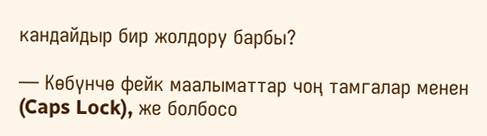кандайдыр бир жолдору барбы?

— Көбүнчө фейк маалыматтар чоң тамгалар менен (Caps Lock), же болбосо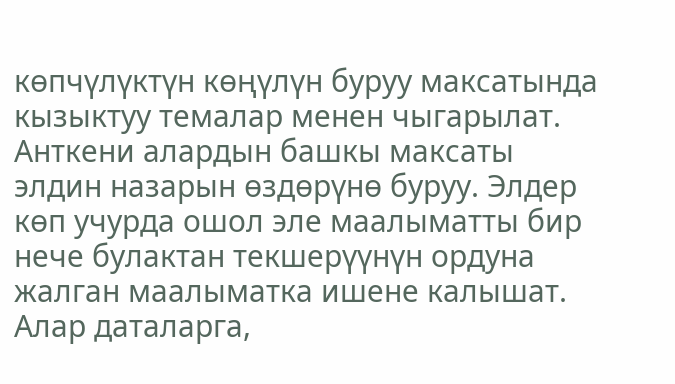көпчүлүктүн көңүлүн буруу максатында кызыктуу темалар менен чыгарылат. Анткени алардын башкы максаты элдин назарын өздөрүнө буруу. Элдер көп учурда ошол эле маалыматты бир нече булактан текшерүүнүн ордуна жалган маалыматка ишене калышат. Алар даталарга,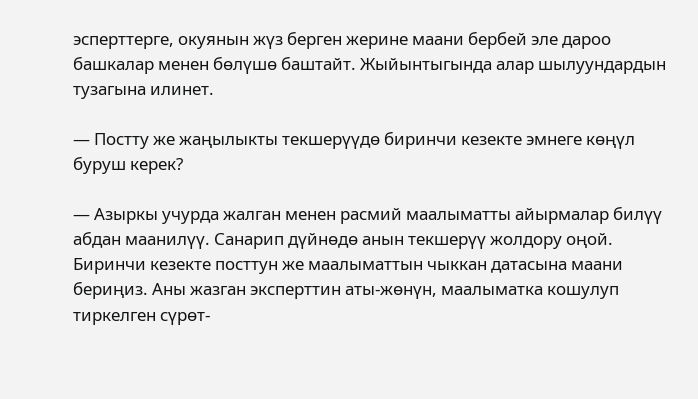эсперттерге, окуянын жүз берген жерине маани бербей эле дароо башкалар менен бөлүшө баштайт. Жыйынтыгында алар шылуундардын тузагына илинет.

— Постту же жаңылыкты текшерүүдө биринчи кезекте эмнеге көңүл буруш керек?

— Азыркы учурда жалган менен расмий маалыматты айырмалар билүү абдан маанилүү. Санарип дүйнөдө анын текшерүү жолдору оңой. Биринчи кезекте посттун же маалыматтын чыккан датасына маани бериңиз. Аны жазган эксперттин аты-жөнүн, маалыматка кошулуп тиркелген сүрөт-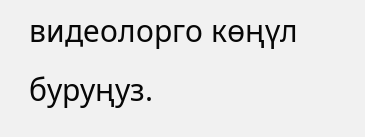видеолорго көңүл буруңуз.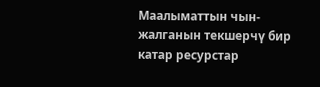Маалыматтын чын-жалганын текшерчү бир катар ресурстар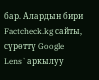бар. Алардын бири Factcheck.kg сайты, сүрөттү Google Lens`аркылуу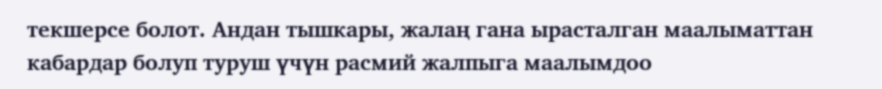текшерсе болот. Андан тышкары, жалаң гана ырасталган маалыматтан кабардар болуп туруш үчүн расмий жалпыга маалымдоо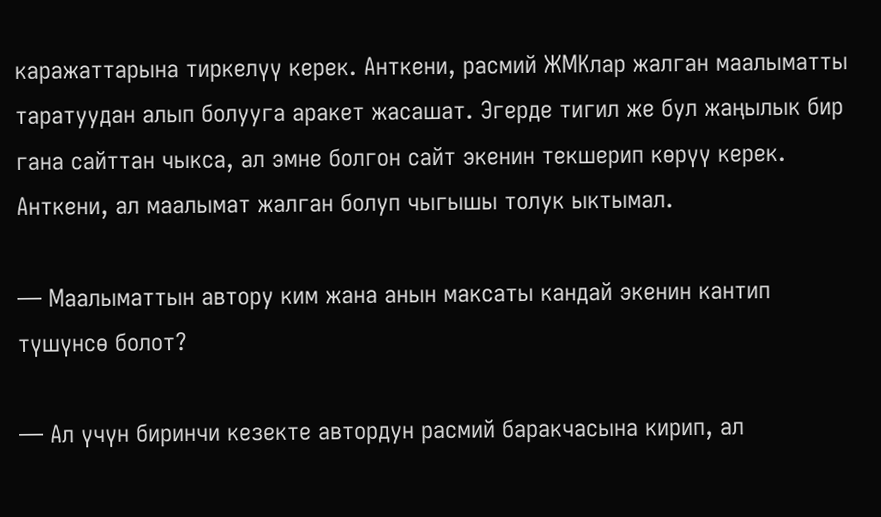каражаттарына тиркелүү керек. Анткени, расмий ЖМКлар жалган маалыматты таратуудан алып болууга аракет жасашат. Эгерде тигил же бул жаңылык бир гана сайттан чыкса, ал эмне болгон сайт экенин текшерип көрүү керек. Анткени, ал маалымат жалган болуп чыгышы толук ыктымал.

— Маалыматтын автору ким жана анын максаты кандай экенин кантип түшүнсө болот?

— Ал үчүн биринчи кезекте автордун расмий баракчасына кирип, ал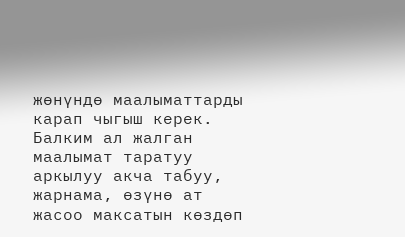жөнүндө маалыматтарды карап чыгыш керек. Балким ал жалган маалымат таратуу аркылуу акча табуу, жарнама, өзүнө ат жасоо максатын көздөп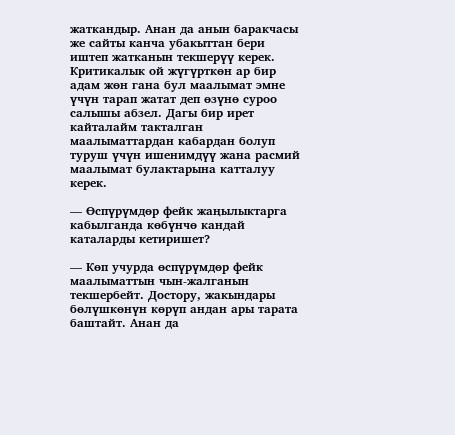жаткандыр. Анан да анын баракчасы же сайты канча убакыттан бери иштеп жатканын текшерүү керек. Критикалык ой жүгүрткөн ар бир адам жөн гана бул маалымат эмне үчүн тарап жатат деп өзүнө суроо салышы абзел. Дагы бир ирет кайталайм такталган маалыматтардан кабардан болуп туруш үчүн ишенимдүү жана расмий маалымат булактарына катталуу керек.

— Өспүрүмдөр фейк жаңылыктарга кабылганда көбүнчө кандай каталарды кетиришет?

— Көп учурда өспүрүмдөр фейк маалыматтын чын-жалганын текшербейт. Достору, жакындары бөлүшкөнүн көрүп андан ары тарата баштайт. Анан да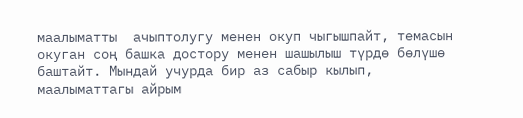маалыматты  ачыптолугу менен окуп чыгышпайт, темасын окуган соң башка достору менен шашылыш түрдө бөлүшө баштайт. Мындай учурда бир аз сабыр кылып, маалыматтагы айрым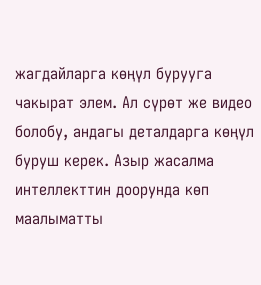жагдайларга көңүл бурууга чакырат элем. Ал сүрөт же видео болобу, андагы деталдарга көңүл буруш керек. Азыр жасалма интеллекттин доорунда көп маалыматты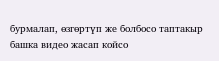бурмалап, өзгөртүп же болбосо таптакыр башка видео жасап койсо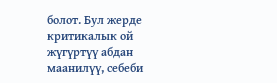болот. Бул жерде критикалык ой жүгүртүү абдан маанилүү, себеби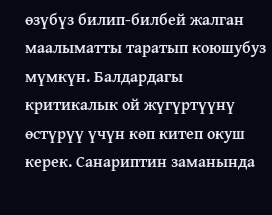өзүбүз билип-билбей жалган маалыматты таратып коюшубуз мүмкүн. Балдардагы критикалык ой жүгүртүүнү өстүрүү үчүн көп китеп окуш керек. Санариптин заманында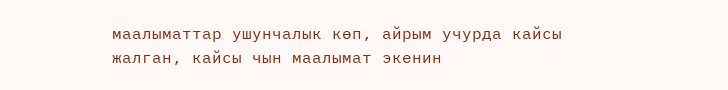маалыматтар ушунчалык көп, айрым учурда кайсы жалган, кайсы чын маалымат экенин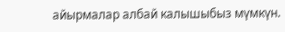айырмалар албай калышыбыз мүмкүн.